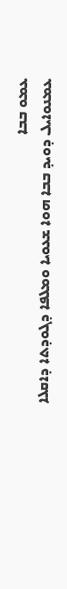ܥܡܘ ܒܒܐ
ܥܡܢܘܐܝܠ ܕܘܝܕ ܒܒܐ ܗܘܐ ܫܥܘܝܐ ܘܡܠܦܐ ܕܓܘܕܬܐ ܕܐܩܠܐ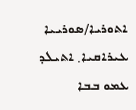ܐܬܘܪܝܐ/ܣܘܪܝܝܐ ܥܝܪܐܩܝܐ܂ ܐܬܝܠܕ ܥܡܘ ܒܒܐ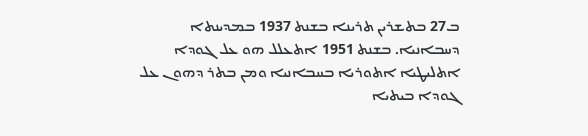ܒ27 ܒܬܫܪܝܢ ܬܪܝܢܐ ܒܫܢܬ 1937 ܒܡܕܝܢܬܐ ܕܚܒܐܢܝܐ. ܒܫܢܬ 1951 ܐܬܥܠܠ ܗܘ ܥܠ ܓܘܕܐ ܐܬܠܝܛܝܐ ܐܬܘܪܝܐ ܒܚܒܐܢܝܐ ܘܡܢ ܒܬܪ ܕܗܘܢ ܥܠ ܓܘܕܐ ܒܝܬܝܐ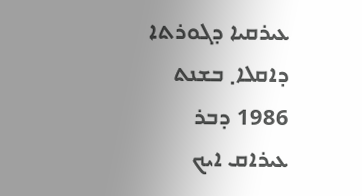ܥܝܪܩܝܐ ܕܓܘܪܬܐ ܕܐܩܠܐ܂ ܒܫܢܬ 1986 ܕܒܪ ܥܝܪܐܩ ܐܝܟ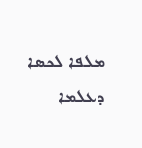ܡܠܦܐ ܠܟܣܐ ܕܥܠܡܐ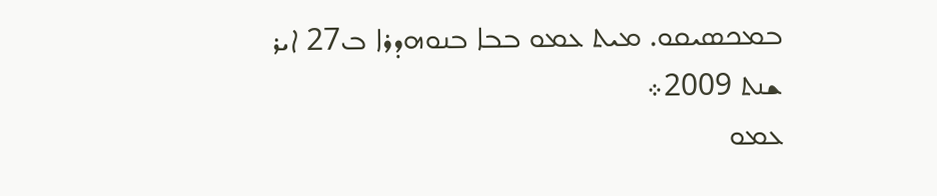ܒܡܟܣܝܩܘ. ܡܝܬ ܥܡܘ ܒܒܐ ܒܢܘܗܕܪܐ ܒ27 ܐܝܪ ܫܢܬ 2009܀
ܥܡܘ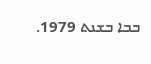ܒܒܐ ܒܫܢܬ 1979.